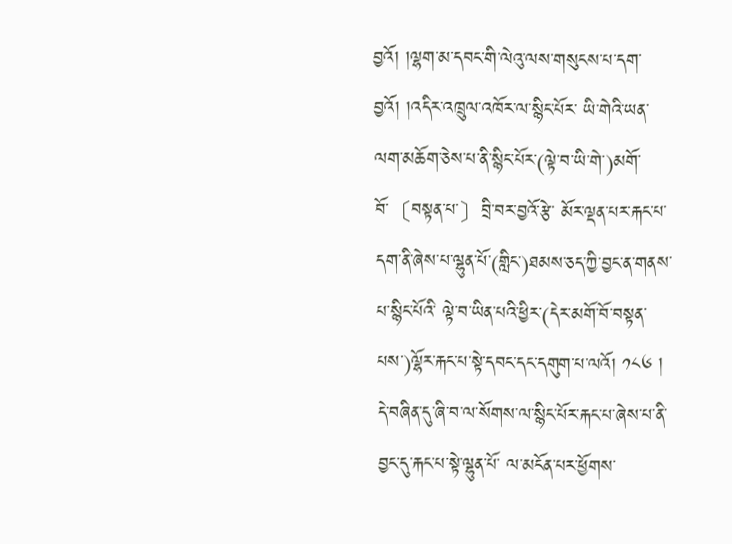བྱའོ། །ལྷག་མ་དབང་གི་ལེའུ་ལས་གསུངས་པ་དག་བྱའོ། །འདིར་འཁྲུལ་འཁོར་ལ་སྙིང་པོར་ ཡི་གེའི་ཡན་ལག་མཆོག་ཅེས་པ་ནི་སྙིང་པོར་(ལྟེ་བ་ཡི་གེ་)མགོ་བོ་〔བསྟན་པ་〕བྲི་བར་བྱའོ་རྩེ་ མོར་ལྡན་པར་རྐང་པ་དག་ནི་ཞེས་པ་ལྷུན་པོ་(གླིང་)ཐམས་ཅད་ཀྱི་བྱང་ན་གནས་པ་སྙིང་པོའི་ ལྟེ་བ་ཡིན་པའི་ཕྱིར་(དེར་མགོ་བོ་བསྟན་པས་)ལྷོར་རྐང་པ་སྟེ་དབང་དང་དགུག་པ་ལའོ། ༡༨༦ ། དེ་བཞིན་དུ་ཞི་བ་ལ་སོགས་ལ་སྙིང་པོར་རྐང་པ་ཞེས་པ་ནི་བྱང་དུ་རྐང་པ་སྟེ་ལྷུན་པོ་ ལ་མངོན་པར་ཕྱོགས་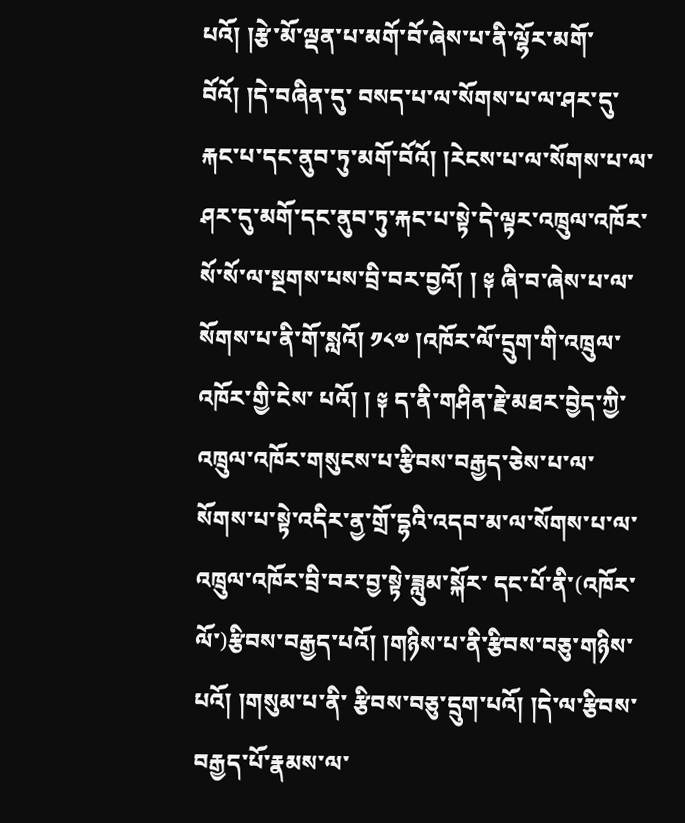པའོ། །རྩེ་མོ་ལྡན་པ་མགོ་བོ་ཞེས་པ་ནི་ལྷོར་མགོ་བོའོ། །དེ་བཞིན་དུ་ བསད་པ་ལ་སོགས་པ་ལ་ཤར་དུ་རྐང་པ་དང་ནུབ་ཏུ་མགོ་བོའོ། །རེངས་པ་ལ་སོགས་པ་ལ་ ཤར་དུ་མགོ་དང་ནུབ་ཏུ་རྐང་པ་སྟེ་དེ་ལྟར་འཁྲུལ་འཁོར་སོ་སོ་ལ་སྔགས་པས་བྲི་བར་བྱའོ། ། ༈ ཞི་བ་ཞེས་པ་ལ་སོགས་པ་ནི་གོ་སླའོ། ༡༨༧ །འཁོར་ལོ་དྲུག་གི་འཁྲུལ་འཁོར་གྱི་ངེས་ པའོ། ། ༈ ད་ནི་གཤིན་རྗེ་མཐར་བྱེད་ཀྱི་འཁྲུལ་འཁོར་གསུངས་པ་རྩིབས་བརྒྱད་ཅེས་པ་ལ་ སོགས་པ་སྟེ་འདིར་ནྱ་གྲོ་དྷའི་འདབ་མ་ལ་སོགས་པ་ལ་འཁྲུལ་འཁོར་བྲི་བར་བྱ་སྟེ་ཟླུམ་སྐོར་ དང་པོ་ནི་(འཁོར་ལོ་)རྩིབས་བརྒྱད་པའོ། །གཉིས་པ་ནི་རྩིབས་བཅུ་གཉིས་པའོ། །གསུམ་པ་ནི་ རྩིབས་བཅུ་དྲུག་པའོ། །དེ་ལ་རྩིབས་བརྒྱད་པོ་རྣམས་ལ་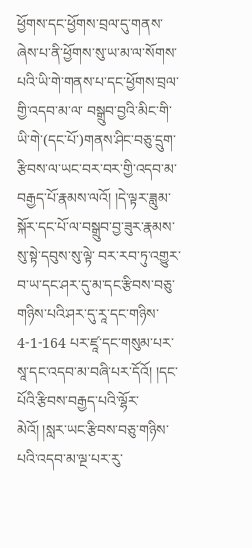ཕྱོགས་དང་ཕྱོགས་བྲལ་དུ་གནས་ ཞེས་པ་ནི་ཕྱོགས་སུ་ཡ་མ་ལ་སོགས་པའི་ཡི་གེ་གནས་པ་དང་ཕྱོགས་བྲལ་གྱི་འདབ་མ་ལ་ བསྒྲུབ་བྱའི་མིང་གི་ཡི་གེ་(དང་པོ་)གནས་ཤིང་བཅུ་དྲུག་རྩིབས་ལ་ཡང་བར་བར་གྱི་འདབ་མ་ བརྒྱད་པོ་རྣམས་ལའོ། །དེ་ལྟར་ཟླུམ་སྐོར་དང་པོ་ལ་བསྒྲུབ་བྱ་ཟུར་རྣམས་སུ་སྟེ་དབུས་སུ་ལྟེ་ བར་རབ་ཏུ་འགྱུར་བ་ཡ་དང་ཤར་དུ་མ་དང་རྩིབས་བཅུ་གཉིས་པའི་ཤར་དུ་རཱ་དང་གཉིས་ 4-1-164 པར་ཛཱ་དང་གསུམ་པར་སཱ་དང་འདབ་མ་བཞི་པར་དོའོ། །དང་པོའི་རྩིབས་བརྒྱད་པའི་ལྷོར་ མེའོ། །སླར་ཡང་རྩིབས་བཅུ་གཉིས་པའི་འདབ་མ་ལྔ་པར་རུ་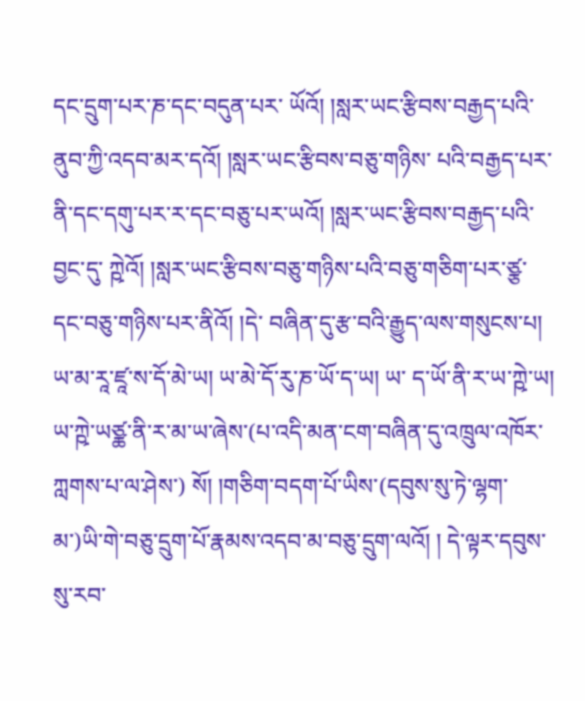དང་དྲུག་པར་ཎ་དང་བདུན་པར་ ཡོའོ། །སླར་ཡང་རྩིབས་བརྒྱད་པའི་ནུབ་ཀྱི་འདབ་མར་དའོ། །སླར་ཡང་རྩིབས་བཅུ་གཉིས་ པའི་བརྒྱད་པར་ནི་དང་དགུ་པར་ར་དང་བཅུ་པར་ཡའོ། །སླར་ཡང་རྩིབས་བརྒྱད་པའི་བྱང་དུ་ ཀྵེའོ། །སླར་ཡང་རྩིབས་བཅུ་གཉིས་པའི་བཅུ་གཅིག་པར་ཙྩ་དང་བཅུ་གཉིས་པར་ནིའོ། །དེ་ བཞིན་དུ་རྩ་བའི་རྒྱུད་ལས་གསུངས་པ། ཡ་མ་རཱ་ཛཱ་ས་དོ་མེ་ཡ། ཡ་མེ་དོ་རུ་ཎ་ཡོ་ད་ཡ། ཡ་ ད་ཡོ་ནི་ར་ཡ་ཀྵེ་ཡ། ཡ་ཀྵེ་ཡཙྪ་ནི་ར་མ་ཡ་ཞེས་(པ་འདི་མན་ངག་བཞིན་དུ་འཁྲུལ་འཁོར་ཀླགས་པ་ལ་ཤེས་) སོ། །གཅིག་བདག་པོ་ཡིས་(དབུས་སུ་ཏེ་ལྷག་མ་)ཡི་གེ་བཅུ་དྲུག་པོ་རྣམས་འདབ་མ་བཅུ་དྲུག་ལའོ། ། དེ་ལྟར་དབུས་སུ་རབ་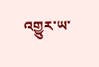འགྱུར་ཡ་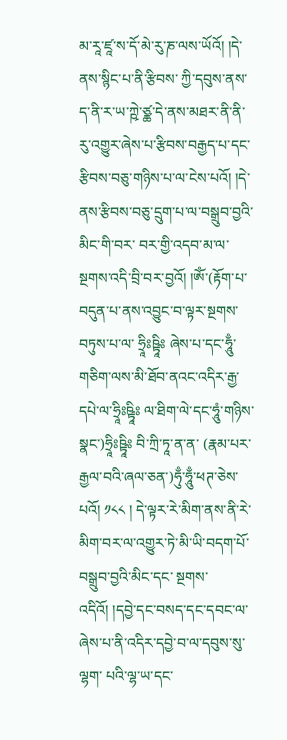མ་རཱ་ཛཱ་ས་དོ་མེ་རུ་ཎ་ལས་ཡོའོ། །དེ་ནས་སྙིང་པ་ནི་རྩིབས་ ཀྱི་དབུས་ནས་ད་ནི་ར་ཡ་ཀྵེ་ཙྪ་དེ་ནས་མཐར་ནི་ནི་རུ་འགྱུར་ཞེས་པ་རྩིབས་བརྒྱད་པ་དང་ རྩིབས་བཅུ་གཉིས་པ་ལ་ངེས་པའོ། །དེ་ནས་རྩིབས་བཅུ་དྲུག་པ་ལ་བསྒྲུབ་བྱའི་མིང་གི་བར་ བར་གྱི་འདབ་མ་ལ་སྔགས་འདི་བྲི་བར་བྱའོ། །ༀ་(རྟོག་པ་བདུན་པ་ནས་འབྱུང་བ་ལྟར་སྔགས་བཏུས་པ་ལ་ ཧྲཱིཿཥྟཱིཿ ཞེས་པ་དང་ཧཱུྃ་གཅིག་ལས་མི་ཐོབ་ནའང་འདིར་རྒྱ་དཔེ་ལ་ཧྲཱིཿཥྟཱིཿ ལ་ཐིག་ལེ་དང་ཧཱུཾ་གཉིས་སྣང་)ཧྲཱིཿཥྟཱིཿ བི་ཀྲི་ཏཱ་ན་ན་ (རྣམ་པར་རྒྱལ་བའི་ཞལ་ཅན་)ཧུྃ་ཧཱུྃ་ཕཊ་ཅེས་པའོ། ༡༨༨ ། དེ་ལྟར་རེ་མིག་ནས་ནི་རེ་མིག་བར་ལ་འགྱུར་ཏེ་མི་ཡི་བདག་པོ་བསྒྲུབ་བྱའི་མིང་དང་ སྔགས་འདིའོ། །དབྱེ་དང་བསད་དང་དབང་ལ་ཞེས་པ་ནི་འདིར་དབྱེ་བ་ལ་དབུས་སུ་ལྷག་ པའི་ལྷ་ཡ་དང་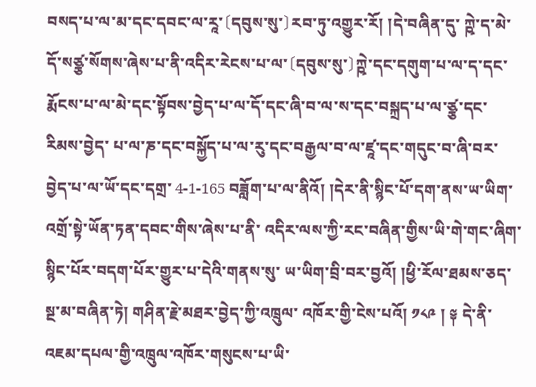བསད་པ་ལ་མ་དང་དབང་ལ་རཱ་〔དབུས་སུ་〕རབ་ཏུ་འགྱུར་རོ། །དེ་བཞིན་དུ་ ཀྵེ་ད་མེ་དོ་སཙྩ་སོགས་ཞེས་པ་ནི་འདིར་རེངས་པ་ལ་〔དབུས་སུ་〕ཀྵེ་དང་དགུག་པ་ལ་ད་དང་ རྨོངས་པ་ལ་མེ་དང་སྟོབས་བྱེད་པ་ལ་དོ་དང་ཞི་བ་ལ་ས་དང་བསྐྲད་པ་ལ་ཙྩ་དང་རིམས་བྱེད་ པ་ལ་ཎ་དང་བསྐྱོད་པ་ལ་རུ་དང་བརྒྱལ་བ་ལ་ཛཱ་དང་གདུང་བ་ཞི་བར་བྱེད་པ་ལ་ཡོ་དང་དགྲ་ 4-1-165 བཟློག་པ་ལ་ནིའོ། །དེར་ནི་སྙིང་པོ་དག་ནས་ཡ་ཡིག་འགྲོ་སྟེ་ཡོན་ཏན་དབང་གིས་ཞེས་པ་ནི་ འདིར་ལས་ཀྱི་རང་བཞིན་གྱིས་ཡི་གེ་གང་ཞིག་སྙིང་པོར་བདག་པོར་གྱུར་པ་དེའི་གནས་སུ་ ཡ་ཡིག་བྲི་བར་བྱའོ། །ཕྱི་རོལ་ཐམས་ཅད་སྔ་མ་བཞིན་ཏེ། གཤིན་རྗེ་མཐར་བྱེད་ཀྱི་འཁྲུལ་ འཁོར་གྱི་ངེས་པའོ། ༡༨༩ ། ༈ དེ་ནི་འཇམ་དཔལ་གྱི་འཁྲུལ་འཁོར་གསུངས་པ་ཡི་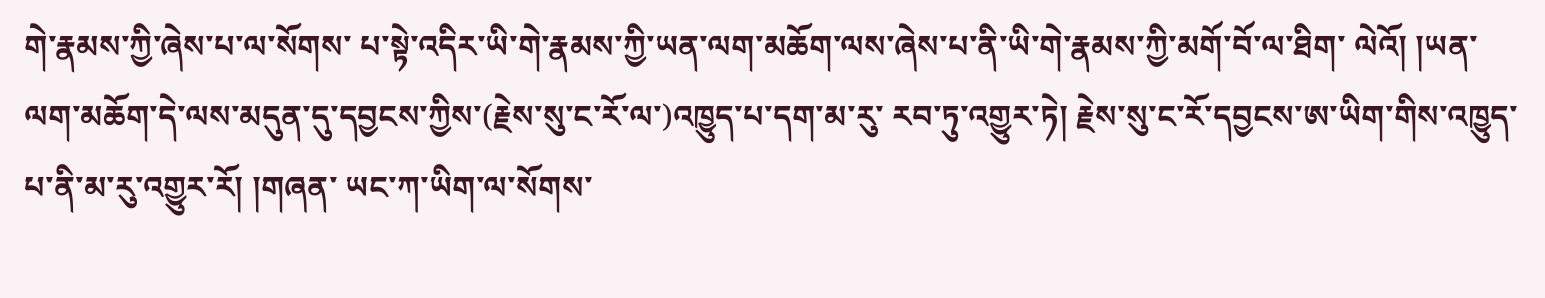གེ་རྣམས་ཀྱི་ཞེས་པ་ལ་སོགས་ པ་སྟེ་འདིར་ཡི་གེ་རྣམས་ཀྱི་ཡན་ལག་མཆོག་ལས་ཞེས་པ་ནི་ཡི་གེ་རྣམས་ཀྱི་མགོ་བོ་ལ་ཐིག་ ལེའོ། །ཡན་ལག་མཆོག་དེ་ལས་མདུན་དུ་དབྱངས་ཀྱིས་(རྗེས་སུ་ང་རོ་ལ་)འཁྱུད་པ་དག་མ་རུ་ རབ་ཏུ་འགྱུར་ཏེ། རྗེས་སུ་ང་རོ་དབྱངས་ཨ་ཡིག་གིས་འཁྱུད་པ་ནི་མ་རུ་འགྱུར་རོ། །གཞན་ ཡང་ཀ་ཡིག་ལ་སོགས་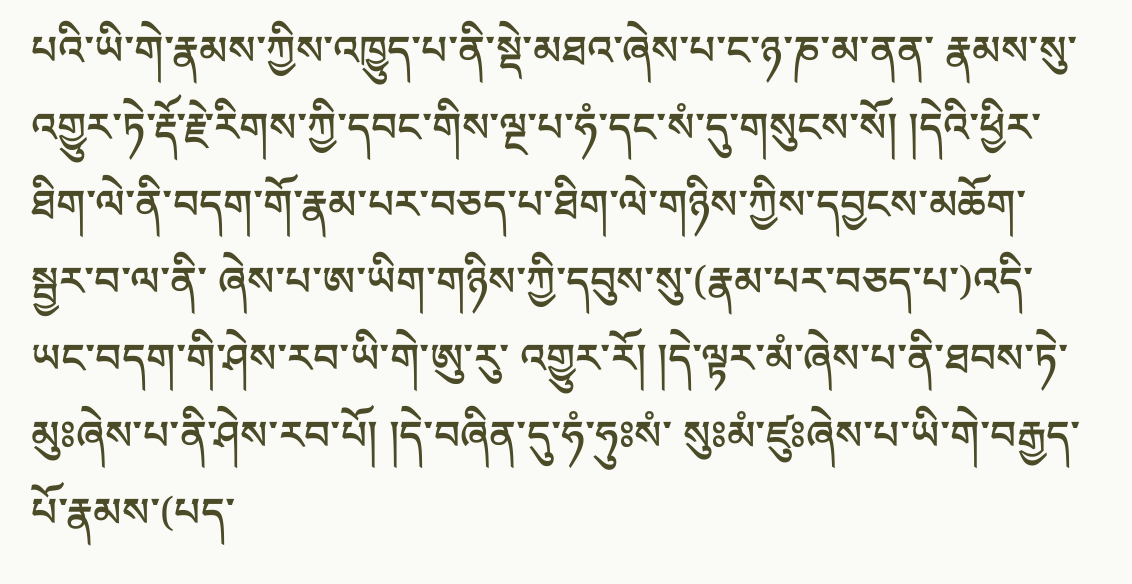པའི་ཡི་གེ་རྣམས་ཀྱིས་འཁྱུད་པ་ནི་སྡེ་མཐའ་ཞེས་པ་ང་ཉ་ཎ་མ་ནན་ རྣམས་སུ་འགྱུར་ཏེ་རྡོ་རྗེ་རིགས་ཀྱི་དབང་གིས་ལྔ་པ་ཧཾ་དང་སཾ་དུ་གསུངས་སོ། །དེའི་ཕྱིར་ ཐིག་ལེ་ནི་བདག་གོ་རྣམ་པར་བཅད་པ་ཐིག་ལེ་གཉིས་ཀྱིས་དབྱངས་མཆོག་སྦྱར་བ་ལ་ནི་ ཞེས་པ་ཨ་ཡིག་གཉིས་ཀྱི་དབུས་སུ་(རྣམ་པར་བཅད་པ་)འདི་ཡང་བདག་གི་ཤེས་རབ་ཡི་གེ་ཨུ་རུ་ འགྱུར་རོ། །དེ་ལྟར་མཾ་ཞེས་པ་ནི་ཐབས་ཏེ་མུཿཞེས་པ་ནི་ཤེས་རབ་པོ། །དེ་བཞིན་དུ་ཧཾ་ཧུཿསཾ་ སུཿམཾ་ཛུཿཞེས་པ་ཡི་གེ་བརྒྱད་པོ་རྣམས་(པད་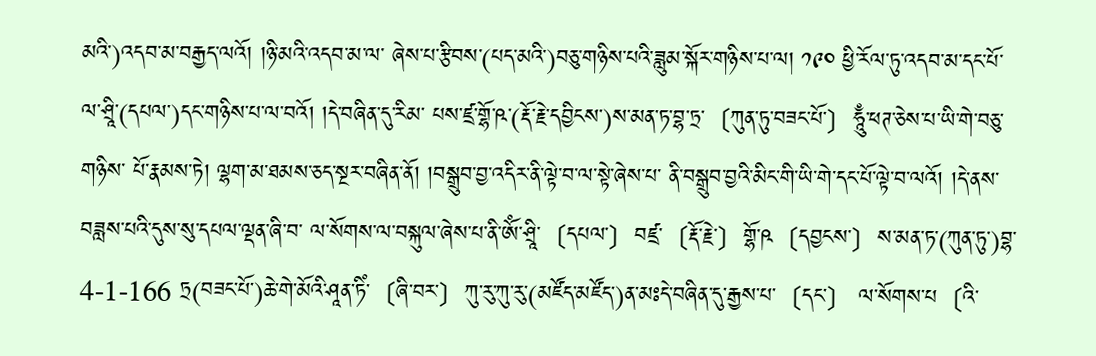མའི་)འདབ་མ་བརྒྱད་ལའོ། །ཉི་མའི་འདབ་མ་ལ་ ཞེས་པ་རྩིབས་(པད་མའི་)བཅུ་གཉིས་པའི་ཟླུམ་སྐོར་གཉིས་པ་ལ། ༡༩༠ ཕྱི་རོལ་ཏུ་འདབ་མ་དང་པོ་ལ་ཤྲཱི་(དཔལ་)དང་གཉིས་པ་ལ་བའོ། །དེ་བཞིན་དུ་རིམ་ པས་ཛྲ་གྷོ་ཥ་(རྡོ་རྗེ་དབྱིངས་)ས་མན་ཏ་བྷ་ཏྲ་〔ཀུན་ཏུ་བཟང་པོ་〕ཧཱུྃ་ཕཊ་ཅེས་པ་ཡི་གེ་བཅུ་གཉིས་ པོ་རྣམས་ཏེ། ལྷག་མ་ཐམས་ཅད་སྔར་བཞིན་ནོ། །བསྒྲུབ་བྱ་འདིར་ནི་ལྟེ་བ་ལ་སྟེ་ཞེས་པ་ ནི་བསྒྲུབ་བྱའི་མིང་གི་ཡི་གེ་དང་པོ་ལྟེ་བ་ལའོ། །དེ་ནས་བཟླས་པའི་དུས་སུ་དཔལ་ལྡན་ཞི་བ་ ལ་སོགས་ལ་བསྐུལ་ཞེས་པ་ནི་ༀ་ཤྲཱི་〔དཔལ་〕བཛྲ་〔རྡོ་རྗེ་〕གྷོ་ཥ〔དབྱངས་〕ས་མན་ཏ་(ཀུན་ཏུ་)བྷ་ 4-1-166 ཏྲ(བཟང་པོ་)ཆེ་གེ་མོའི་ཤཱན་ཏིཾ་〔ཞི་བར་〕ཀུ་རུ་ཀུ་རུ་(མཛོད་མཛོད་)ན་མཿདེ་བཞིན་དུ་རྒྱས་པ་〔དང་〕 ལ་སོགས་པ〔འི་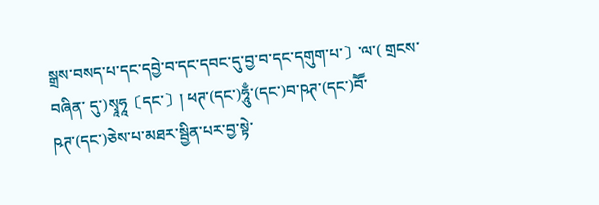སྒྲས་བསད་པ་དང་དབྱེ་བ་དང་དབང་དུ་བྱ་བ་དང་དགུག་པ་〕་ལ་( གྲངས་བཞིན་ དུ་)སྭཱཧཱ〔དང་〕། ཕཊ་(དང་)ཧཱུྃ་(དང་)བ་ཥཊ་(དང་)བཽ་ཥཊ་(དང་)ཅེས་པ་མཐར་སྦྱིན་པར་བྱ་སྟེ་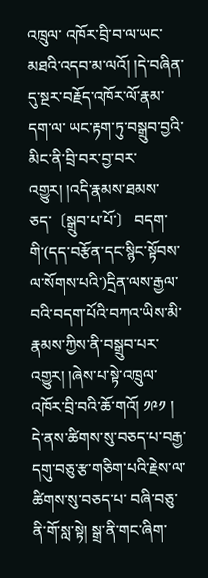འཁྲུལ་ འཁོར་བྲི་བ་ལ་ཡང་མཐའི་འདབ་མ་ལའོ། །དེ་བཞིན་དུ་སྔར་བརྗོད་འཁོར་ལོ་རྣམ་དག་ལ་ ཡང་རྟག་ཏུ་བསྒྲུབ་བྱའི་མིང་ནི་བྲི་བར་བྱ་བར་འགྱུར། །འདི་རྣམས་ཐམས་ཅད་〔སྒྲུབ་པ་པོ་〕 བདག་གི་(དད་བརྩོན་དང་སྙིང་སྟོབས་ལ་སོགས་པའི་)དྲིན་ལས་རྒྱལ་བའི་བདག་པོའི་བཀའ་ཡིས་མི་ རྣམས་ཀྱིས་ནི་བསྒྲུབ་པར་འགྱུར། །ཞེས་པ་སྟེ་འཁྲུལ་འཁོར་བྲི་བའི་ཆོ་གའོ། ༡༩༡ ། དེ་ནས་ཚིགས་སུ་བཅད་པ་བརྒྱ་དགུ་བཅུ་རྩ་གཅིག་པའི་རྗེས་ལ་ཚིགས་སུ་བཅད་པ་ བཞི་བཅུ་ནི་གོ་སླ་སྟེ། སྒྲ་ནི་གང་ཞིག་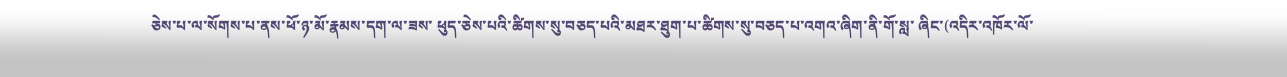ཅེས་པ་ལ་སོགས་པ་ནས་ཕོ་ཉ་མོ་རྣམས་དག་ལ་ཟས་ ཕུད་ཅེས་པའི་ཚིགས་སུ་བཅད་པའི་མཐར་ཐུག་པ་ཚིགས་སུ་བཅད་པ་འགའ་ཞིག་ནི་གོ་སླ་ ཞིང་(འདིར་འཁོར་ལོ་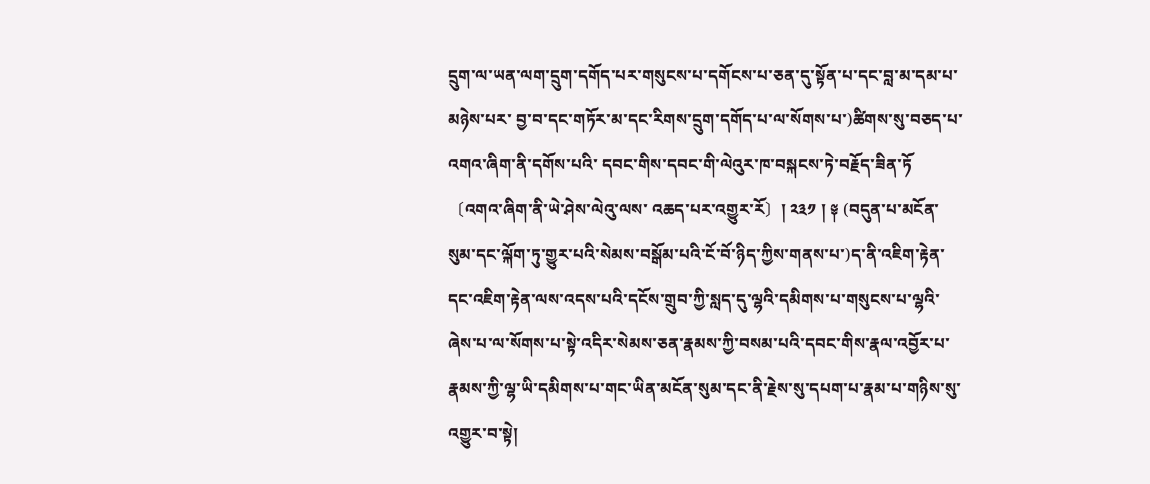དྲུག་ལ་ཡན་ལག་དྲུག་དགོད་པར་གསུངས་པ་དགོངས་པ་ཅན་དུ་སྟོན་པ་དང་བླ་མ་དམ་པ་མཉེས་པར་ བྱ་བ་དང་གཏོར་མ་དང་རིགས་དྲུག་དགོད་པ་ལ་སོགས་པ་)ཚིགས་སུ་བཅད་པ་འགའ་ཞིག་ནི་དགོས་པའི་ དབང་གིས་དབང་གི་ལེའུར་ཁ་བསྐངས་ཏེ་བརྗོད་ཟིན་ཏོ〔འགའ་ཞིག་ནི་ཡེ་ཤེས་ལེའུ་ལས་ འཆད་པར་འགྱུར་རོ〕། ༢༣༡ ། ༈ (བདུན་པ་མངོན་སུམ་དང་ལྐོག་ཏུ་གྱུར་པའི་སེམས་བསྒོམ་པའི་ངོ་བོ་ཉིད་ཀྱིས་གནས་པ་)ད་ནི་འཇིག་རྟེན་ དང་འཇིག་རྟེན་ལས་འདས་པའི་དངོས་གྲུབ་ཀྱི་སླད་དུ་ལྷའི་དམིགས་པ་གསུངས་པ་ལྷའི་ ཞེས་པ་ལ་སོགས་པ་སྟེ་འདིར་སེམས་ཅན་རྣམས་ཀྱི་བསམ་པའི་དབང་གིས་རྣལ་འབྱོར་པ་ རྣམས་ཀྱི་ལྷ་ཡི་དམིགས་པ་གང་ཡིན་མངོན་སུམ་དང་ནི་རྗེས་སུ་དཔག་པ་རྣམ་པ་གཉིས་སུ་ འགྱུར་བ་སྟེ།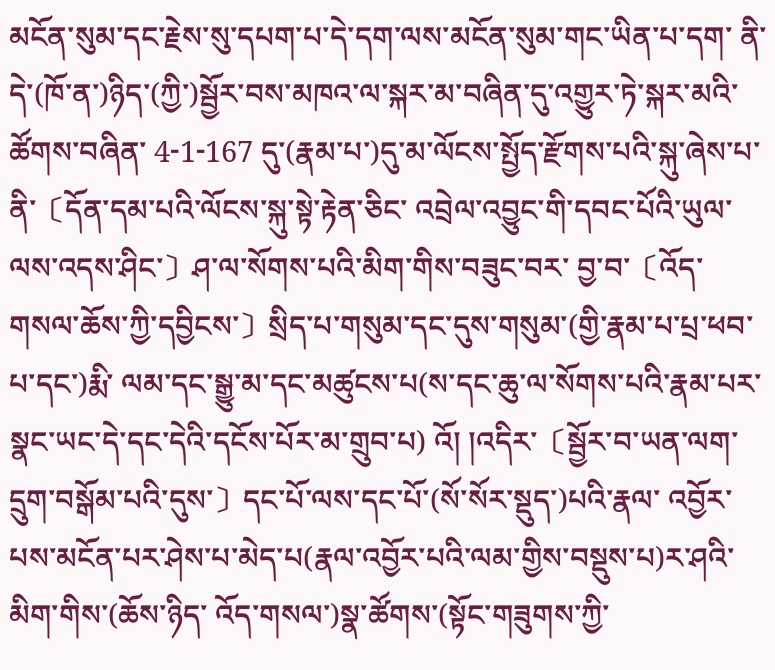མངོན་སུམ་དང་རྗེས་སུ་དཔག་པ་དེ་དག་ལས་མངོན་སུམ་གང་ཡིན་པ་དག་ ནི་དེ་(ཁོ་ན་)ཉིད་(ཀྱི་)སྦྱོར་བས་མཁའ་ལ་སྐར་མ་བཞིན་དུ་འགྱུར་ཏེ་སྐར་མའི་ཚོགས་བཞིན་ 4-1-167 དུ་(རྣམ་པ་)དུ་མ་ལོངས་སྤྱོད་རྫོགས་པའི་སྐུ་ཞེས་པ་ནི་〔དོན་དམ་པའི་ལོངས་སྐུ་སྟེ་རྟེན་ཅིང་ འབྲེལ་འབྱུང་གི་དབང་པོའི་ཡུལ་ལས་འདས་ཤིང་〕ཤ་ལ་སོགས་པའི་མིག་གིས་བཟུང་བར་ བྱ་བ་〔འོད་གསལ་ཆོས་ཀྱི་དབྱིངས་〕སྲིད་པ་གསུམ་དང་དུས་གསུམ་(གྱི་རྣམ་པ་པྲ་ཕབ་པ་དང་)རྨི་ ལམ་དང་སྒྱུ་མ་དང་མཚུངས་པ(ས་དང་ཆུ་ལ་སོགས་པའི་རྣམ་པར་སྣང་ཡང་དེ་དང་དེའི་དངོས་པོར་མ་གྲུབ་པ) འོ། །འདིར་〔སྦྱོར་བ་ཡན་ལག་དྲུག་བསྒོམ་པའི་དུས་〕དང་པོ་ལས་དང་པོ་(སོ་སོར་སྡུད་)པའི་རྣལ་ འབྱོར་པས་མངོན་པར་ཤེས་པ་མེད་པ(རྣལ་འབྱོར་པའི་ལམ་གྱིས་བསྡུས་པ)ར་ཤའི་མིག་གིས་(ཆོས་ཉིད་ འོད་གསལ་)སྣ་ཚོགས་(སྟོང་གཟུགས་ཀྱི་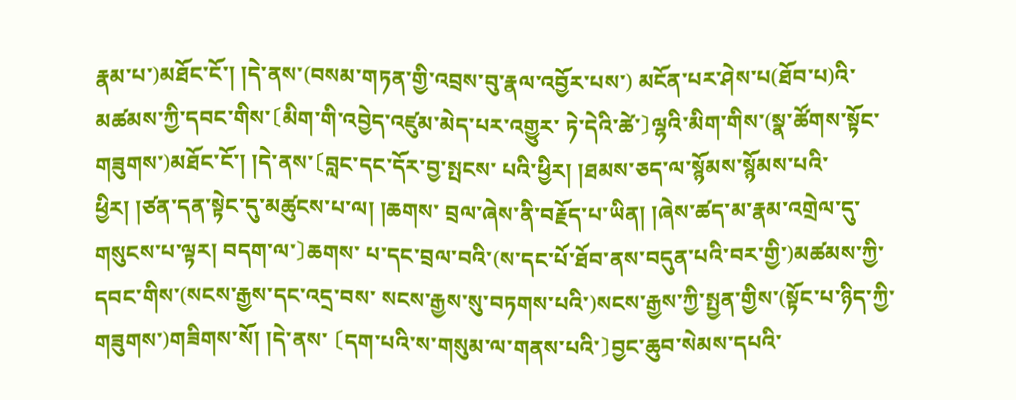རྣམ་པ་)མཐོང་ངོ་། །དེ་ནས་(བསམ་གཏན་གྱི་འབྲས་བུ་རྣལ་འབྱོར་པས་) མངོན་པར་ཤེས་པ(ཐོབ་པ)འི་མཚམས་ཀྱི་དབང་གིས་〔མིག་གི་འབྱེད་འཛུམ་མེད་པར་འགྱུར་ ཏེ་དེའི་ཚེ་〕ལྷའི་མིག་གིས་(སྣ་ཚོགས་སྟོང་གཟུགས་)མཐོང་ངོ་། །དེ་ནས་〔བླང་དང་དོར་བྱ་སྤངས་ པའི་ཕྱིར། །ཐམས་ཅད་ལ་སྙོམས་སྙོམས་པའི་ཕྱིར། །ཙན་དན་སྟེང་དུ་མཚུངས་པ་ལ། །ཆགས་ བྲལ་ཞེས་ནི་བརྗོད་པ་ཡིན། །ཞེས་ཚད་མ་རྣམ་འགྲེལ་དུ་གསུངས་པ་ལྟར། བདག་ལ་〕ཆགས་ པ་དང་བྲལ་བའི་(ས་དང་པོ་ཐོབ་ནས་བདུན་པའི་བར་གྱི་)མཚམས་ཀྱི་དབང་གིས་(སངས་རྒྱས་དང་འདྲ་བས་ སངས་རྒྱས་སུ་བཏགས་པའི་)སངས་རྒྱས་ཀྱི་སྤྱན་གྱིས་(སྟོང་པ་ཉིད་ཀྱི་གཟུགས་)གཟིགས་སོ། །དེ་ནས་ 〔དག་པའི་ས་གསུམ་ལ་གནས་པའི་〕བྱང་ཆུབ་སེམས་དཔའི་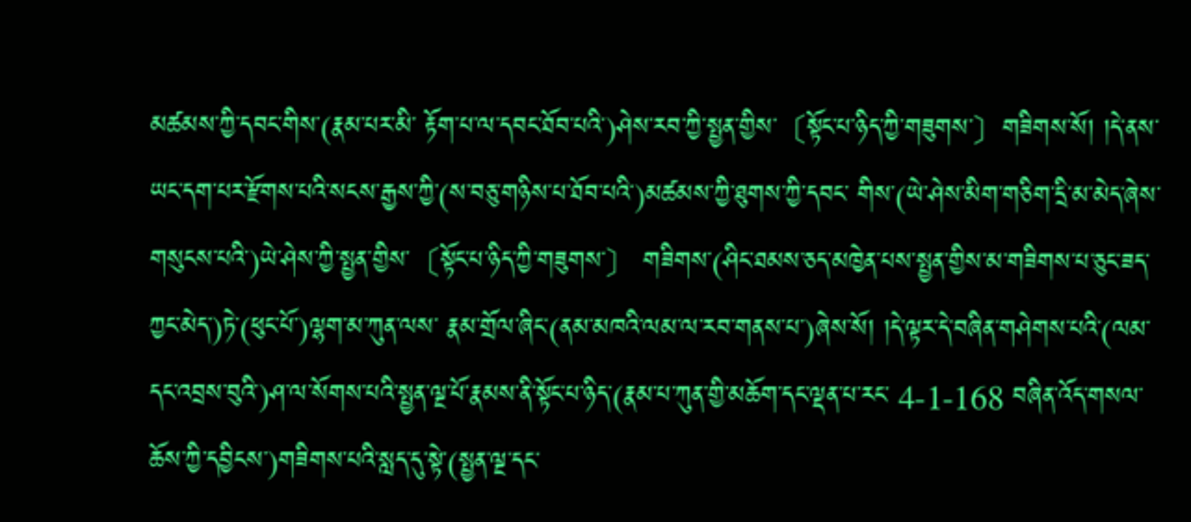མཚམས་ཀྱི་དབང་གིས་(རྣམ་པར་མི་ རྟོག་པ་ལ་དབང་ཐོབ་པའི་)ཤེས་རབ་ཀྱི་སྤྱན་གྱིས་〔སྟོང་པ་ཉིད་ཀྱི་གཟུགས་〕གཟིགས་སོ། །དེ་ནས་ ཡང་དག་པར་རྫོགས་པའི་སངས་རྒྱས་ཀྱི་(ས་བཅུ་གཉིས་པ་ཐོབ་པའི་)མཚམས་ཀྱི་ཐུགས་ཀྱི་དབང་ གིས་(ཡེ་ཤེས་མིག་གཅིག་དྲི་མ་མེད་ཞེས་གསུངས་པའི་)ཡེ་ཤེས་ཀྱི་སྤྱན་གྱིས་〔སྟོང་པ་ཉིད་ཀྱི་གཟུགས་〕 གཟིགས་(ཤིང་ཐམས་ཅད་མཁྱེན་པས་སྤྱན་གྱིས་མ་གཟིགས་པ་ཅུང་ཟད་ཀྱང་མེད་)ཏེ་(ཕུང་པོ་)ལྷག་མ་ཀུན་ལས་ རྣམ་གྲོལ་ཞིང་(ནམ་མཁའི་ལམ་ལ་རབ་གནས་པ་)ཞེས་སོ། །དེ་ལྟར་དེ་བཞིན་གཤེགས་པའི་(ལམ་ དང་འབྲས་བུའི་)ཤ་ལ་སོགས་པའི་སྤྱན་ལྔ་པོ་རྣམས་ནི་སྟོང་པ་ཉིད་(རྣམ་པ་ཀུན་གྱི་མཆོག་དང་ལྡན་པ་རང་ 4-1-168 བཞིན་འོད་གསལ་ཆོས་ཀྱི་དབྱིངས་)གཟིགས་པའི་སླད་དུ་སྟེ་(སྤྱན་ལྔ་དང་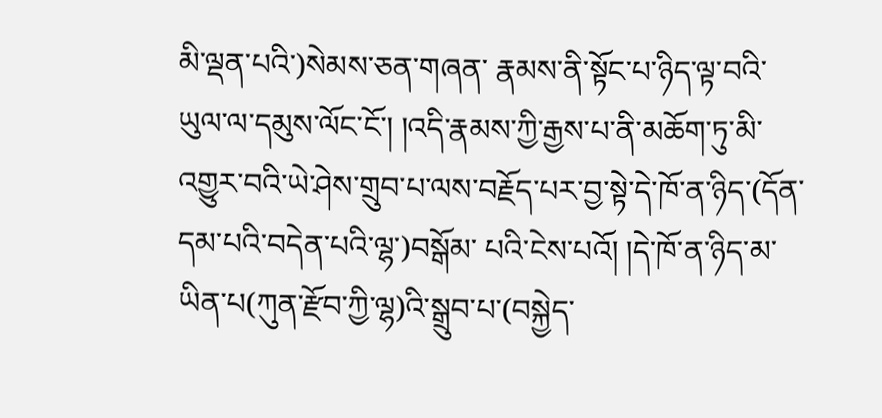མི་ལྡན་པའི་)སེམས་ཅན་གཞན་ རྣམས་ནི་སྟོང་པ་ཉིད་ལྟ་བའི་ཡུལ་ལ་དམུས་ལོང་ངོ་། །འདི་རྣམས་ཀྱི་རྒྱས་པ་ནི་མཆོག་ཏུ་མི་ འགྱུར་བའི་ཡེ་ཤེས་གྲུབ་པ་ལས་བརྗོད་པར་བྱ་སྟེ་དེ་ཁོ་ན་ཉིད་(དོན་དམ་པའི་བདེན་པའི་ལྷ་)བསྒོམ་ པའི་ངེས་པའོ། །དེ་ཁོ་ན་ཉིད་མ་ཡིན་པ(ཀུན་རྫོབ་ཀྱི་ལྷ)འི་སྒྲུབ་པ་(བསྐྱེད་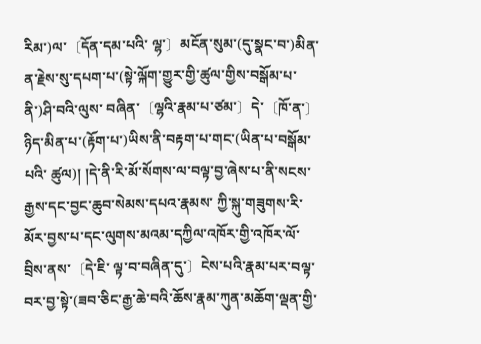རིམ་)ལ་〔དོན་དམ་པའི་ ལྷ་〕མངོན་སུམ་(དུ་སྣང་བ་)མིན་ན་རྗེས་སུ་དཔག་པ་(སྟེ་ལྐོག་གྱུར་གྱི་ཚུལ་གྱིས་བསྒོམ་པ་ནི་)ཤི་བའི་ལུས་ བཞིན་〔ལྷའི་རྣམ་པ་ཙམ་〕དེ་〔ཁོ་ན་〕ཉིད་མིན་པ་(རྟོག་པ་)ཡིས་ནི་བརྟག་པ་གང་(ཡིན་པ་བསྒོམ་པའི་ ཚུལ)། །དེ་ནི་རི་མོ་སོགས་ལ་བལྟ་བྱ་ཞེས་པ་ནི་སངས་རྒྱས་དང་བྱང་ཆུབ་སེམས་དཔའ་རྣམས་ ཀྱི་སྐུ་གཟུགས་རི་མོར་བྱས་པ་དང་ལུགས་མའམ་དཀྱིལ་འཁོར་གྱི་འཁོར་ལོ་བྲིས་ནས་〔དེ་ཇི་ ལྟ་བ་བཞིན་དུ་〕ངེས་པའི་རྣམ་པར་བལྟ་བར་བྱ་སྟེ་(ཟབ་ཅིང་རྒྱ་ཆེ་བའི་ཆོས་རྣམ་ཀུན་མཆོག་ལྡན་གྱི་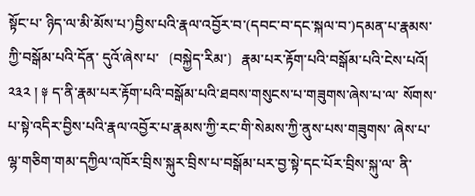སྟོང་པ་ ཉིད་ལ་མི་མོས་པ་)བྱིས་པའི་རྣལ་འབྱོར་བ་(དབང་བ་དང་སྐལ་བ་)དམན་པ་རྣམས་ཀྱི་བསྒོམ་པའི་དོན་ དུའོ་ཞེས་པ་〔བསྐྱེད་རིམ་〕རྣམ་པར་རྟོག་པའི་བསྒོམ་པའི་ངེས་པའོ། ༢༣༢ ། ༈ ད་ནི་རྣམ་པར་རྟོག་པའི་བསྒོམ་པའི་ཐབས་གསུངས་པ་གཟུགས་ཞེས་པ་ལ་ སོགས་པ་སྟེ་འདིར་བྱིས་པའི་རྣལ་འབྱོར་པ་རྣམས་ཀྱི་རང་གི་སེམས་ཀྱི་ནུས་པས་གཟུགས་ ཞེས་པ་ལྷ་གཅིག་གམ་དཀྱིལ་འཁོར་བྲིས་སྐུར་བྲིས་པ་བསྒོམ་པར་བྱ་སྟེ་དང་པོར་བྲིས་སྐུ་ལ་ ནི་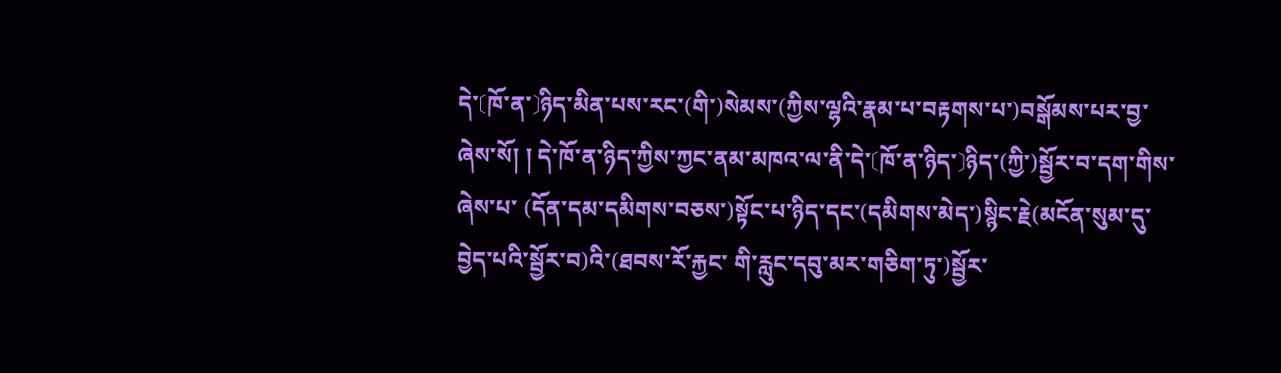དེ་〔ཁོ་ན་〕ཉིད་མིན་པས་རང་(གི་)སེམས་(ཀྱིས་ལྷའི་རྣམ་པ་བརྟགས་པ་)བསྒོམས་པར་བྱ་ཞེས་སོ། ། དེ་ཁོ་ན་ཉིད་ཀྱིས་ཀྱང་ནམ་མཁའ་ལ་ནི་དེ་〔ཁོ་ན་ཉིད་〕ཉིད་(ཀྱི་)སྦྱོར་བ་དག་གིས་ཞེས་པ་ (དོན་དམ་དམིགས་བཅས་)སྟོང་པ་ཉིད་དང་(དམིགས་མེད་)སྙིང་རྗེ(མངོན་སུམ་དུ་བྱེད་པའི་སྦྱོར་བ)འི་(ཐབས་རོ་རྐྱང་ གི་རླུང་དབུ་མར་གཅིག་ཏུ་)སྦྱོར་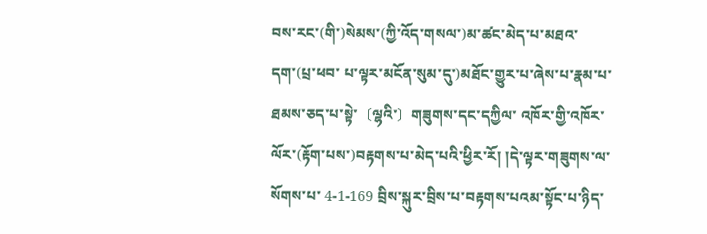བས་རང་(གི་)སེམས་(ཀྱི་འོད་གསལ་)མ་ཚང་མེད་པ་མཐའ་དག་(པྲ་ཕབ་ པ་ལྟར་མངོན་སུམ་དུ་)མཐོང་གྱུར་པ་ཞེས་པ་རྣམ་པ་ཐམས་ཅད་པ་སྟེ་〔ལྷའི་〕གཟུགས་དང་དཀྱིལ་ འཁོར་གྱི་འཁོར་ལོར་(རྟོག་པས་)བརྟགས་པ་མེད་པའི་ཕྱིར་རོ། །དེ་ལྟར་གཟུགས་ལ་སོགས་པ་ 4-1-169 བྲིས་སྐུར་བྲིས་པ་བརྟགས་པའམ་སྟོང་པ་ཉིད་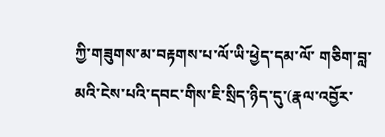ཀྱི་གཟུགས་མ་བརྟགས་པ་ལོ་ཡི་ཕྱེད་དམ་ལོ་ གཅིག་བླ་མའི་ངེས་པའི་དབང་གིས་ཇི་སྲིད་ཉིད་དུ་(རྣལ་འབྱོར་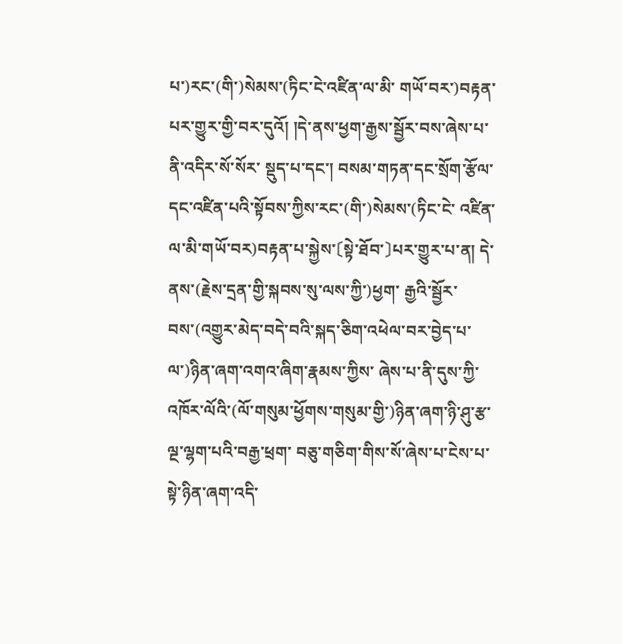པ་)རང་(གི་)སེམས་(ཏིང་ངེ་འཛིན་ལ་མི་ གཡོ་བར་)བརྟན་པར་གྱུར་གྱི་བར་དུའོ། །དེ་ནས་ཕྱག་རྒྱས་སྦྱོར་བས་ཞེས་པ་ནི་འདིར་སོ་སོར་ སྡུད་པ་དང་། བསམ་གཏན་དང་སྲོག་རྩོལ་དང་འཛིན་པའི་སྟོབས་ཀྱིས་རང་(གི་)སེམས་(ཏིང་ངེ་ འཛིན་ལ་མི་གཡོ་བར)བརྟན་པ་སྐྱེས་〔སྟེ་ཐོབ་〕པར་གྱུར་པ་ན། དེ་ནས་(རྗེས་དྲན་གྱི་སྐབས་སུ་ལས་ཀྱི་)ཕྱག་ རྒྱའི་སྦྱོར་བས་(འགྱུར་མེད་བདེ་བའི་སྐད་ཅིག་འཕེལ་བར་བྱེད་པ་ལ་)ཉིན་ཞག་འགའ་ཞིག་རྣམས་ཀྱིས་ ཞེས་པ་ནི་དུས་ཀྱི་འཁོར་ལོའི་(ལོ་གསུམ་ཕྱོགས་གསུམ་གྱི་)ཉིན་ཞག་ཉི་ཤུ་རྩ་ལྔ་ལྷག་པའི་བརྒྱ་ཕྲག་ བཅུ་གཅིག་གིས་སོ་ཞེས་པ་ངེས་པ་སྟེ་ཉིན་ཞག་འདི་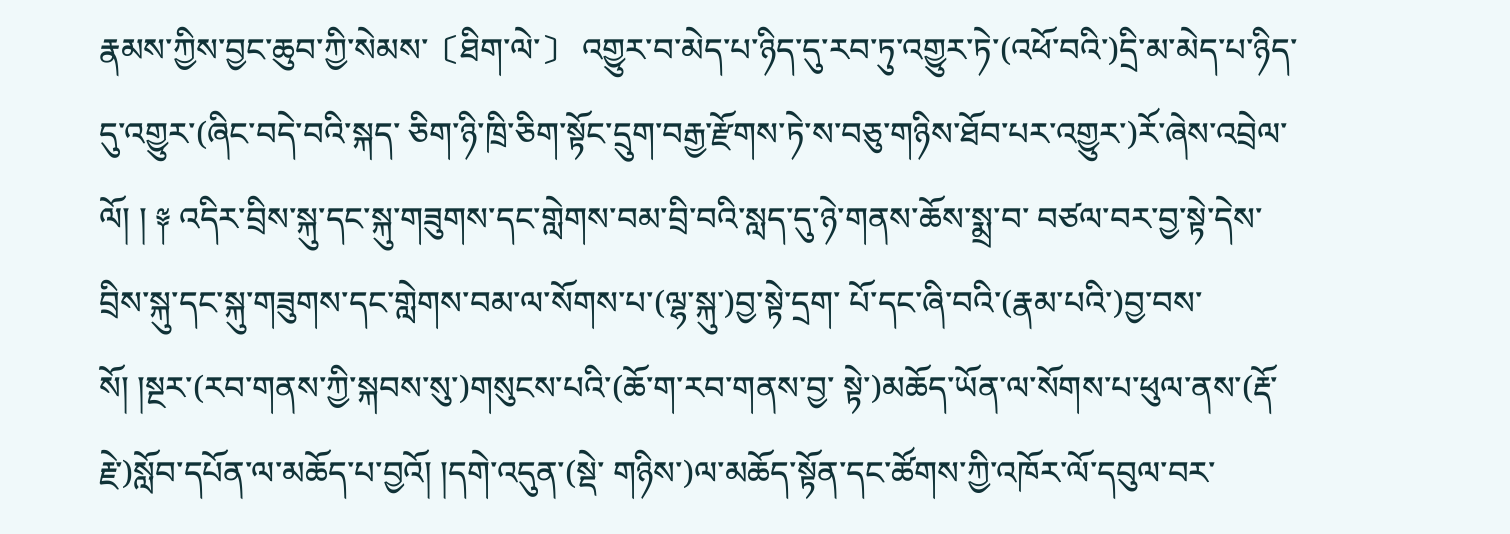རྣམས་ཀྱིས་བྱང་ཆུབ་ཀྱི་སེམས་〔ཐིག་ལེ་〕 འགྱུར་བ་མེད་པ་ཉིད་དུ་རབ་ཏུ་འགྱུར་ཏེ་(འཕོ་བའི་)དྲི་མ་མེད་པ་ཉིད་དུ་འགྱུར་(ཞིང་བདེ་བའི་སྐད་ ཅིག་ཉི་ཁྲི་ཅིག་སྟོང་དྲུག་བརྒྱ་རྫོགས་ཏེ་ས་བཅུ་གཉིས་ཐོབ་པར་འགྱུར་)རོ་ཞེས་འབྲེལ་ལོ། ། ༈ འདིར་བྲིས་སྐུ་དང་སྐུ་གཟུགས་དང་གླེགས་བམ་བྲི་བའི་སླད་དུ་ཉེ་གནས་ཆོས་སྨྲ་བ་ བཙལ་བར་བྱ་སྟེ་དེས་བྲིས་སྐུ་དང་སྐུ་གཟུགས་དང་གླེགས་བམ་ལ་སོགས་པ་(ལྷ་སྐུ་)བྱ་སྟེ་དྲག་ པོ་དང་ཞི་བའི་(རྣམ་པའི་)བྱ་བས་སོ། །སྔར་(རབ་གནས་ཀྱི་སྐབས་སུ་)གསུངས་པའི་(ཆོ་ག་རབ་གནས་བྱ་ སྟེ་)མཆོད་ཡོན་ལ་སོགས་པ་ཕུལ་ནས་(རྡོ་རྗེ་)སློབ་དཔོན་ལ་མཆོད་པ་བྱའོ། །དགེ་འདུན་(སྡེ་ གཉིས་)ལ་མཆོད་སྟོན་དང་ཚོགས་ཀྱི་འཁོར་ལོ་དབུལ་བར་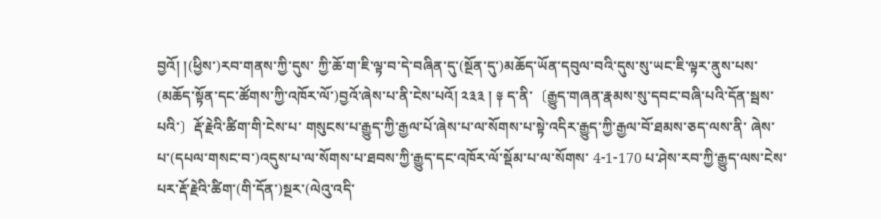བྱའོ། །(ཕྱིས་)རབ་གནས་ཀྱི་དུས་ ཀྱི་ཆོ་ག་ཇི་ལྟ་བ་དེ་བཞིན་དུ་(སྔོན་དུ་)མཆོད་ཡོན་དབུལ་བའི་དུས་སུ་ཡང་ཇི་ལྟར་ནུས་པས་ (མཆོད་སྟོན་དང་ཚོགས་ཀྱི་འཁོར་ལོ་)བྱའོ་ཞེས་པ་ནི་ངེས་པའོ། ༢༣༣ ། ༈ ད་ནི་〔རྒྱུད་གཞན་རྣམས་སུ་དབང་བཞི་པའི་དོན་སྦས་པའི་〕རྡོ་རྗེའི་ཚིག་གི་ངེས་པ་ གསུངས་པ་རྒྱུད་ཀྱི་རྒྱལ་པོ་ཞེས་པ་ལ་སོགས་པ་སྟེ་འདིར་རྒྱུད་ཀྱི་རྒྱལ་བོ་ཐམས་ཅད་ལས་ནི་ ཞེས་པ་(དཔལ་གསང་བ་)འདུས་པ་ལ་སོགས་པ་ཐབས་ཀྱི་རྒྱུད་དང་འཁོར་ལོ་སྡོམ་པ་ལ་སོགས་ 4-1-170 པ་ཤེས་རབ་ཀྱི་རྒྱུད་ལས་ངེས་པར་རྡོ་རྗེའི་ཚིག་(གི་དོན་)སྔར་(ལེའུ་འདི་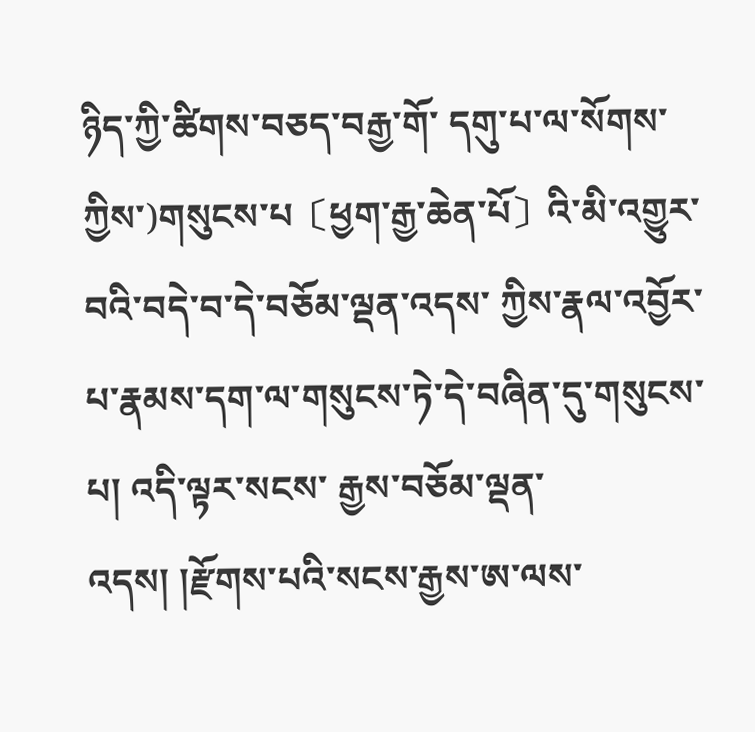ཉིད་ཀྱི་ཚིགས་བཅད་བརྒྱ་གོ་ དགུ་པ་ལ་སོགས་ཀྱིས་)གསུངས་པ〔ཕྱག་རྒྱ་ཆེན་པོ〕འི་མི་འགྱུར་བའི་བདེ་བ་དེ་བཅོམ་ལྡན་འདས་ ཀྱིས་རྣལ་འབྱོར་པ་རྣམས་དག་ལ་གསུངས་ཏེ་དེ་བཞིན་དུ་གསུངས་པ། འདི་ལྟར་སངས་ རྒྱས་བཅོམ་ལྡན་འདས། །རྫོགས་པའི་སངས་རྒྱས་ཨ་ལས་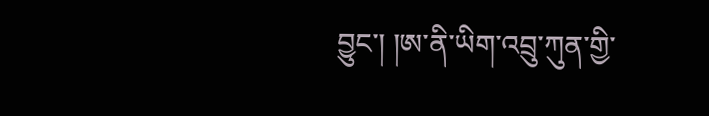བྱུང་། །ཨ་ནི་ཡིག་འབྲུ་ཀུན་གྱི་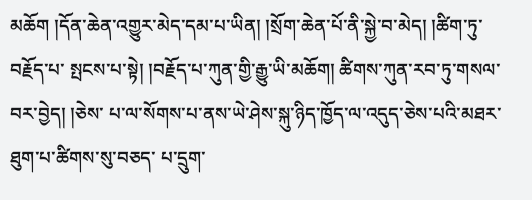མཆོག །དོན་ཆེན་འགྱུར་མེད་དམ་པ་ཡིན། །སྲོག་ཆེན་པོ་ནི་སྐྱེ་བ་མེད། །ཚིག་ཏུ་བརྗོད་པ་ སྤངས་པ་སྟེ། །བརྗོད་པ་ཀུན་གྱི་རྒྱུ་ཡི་མཆོག། ཚིགས་ཀུན་རབ་ཏུ་གསལ་བར་བྱེད། །ཅེས་ པ་ལ་སོགས་པ་ནས་ཡེ་ཤེས་སྐུ་ཉིད་ཁྱོད་ལ་འདུད་ཅེས་པའི་མཐར་ཐུག་པ་ཚིགས་སུ་བཅད་ པ་དྲུག་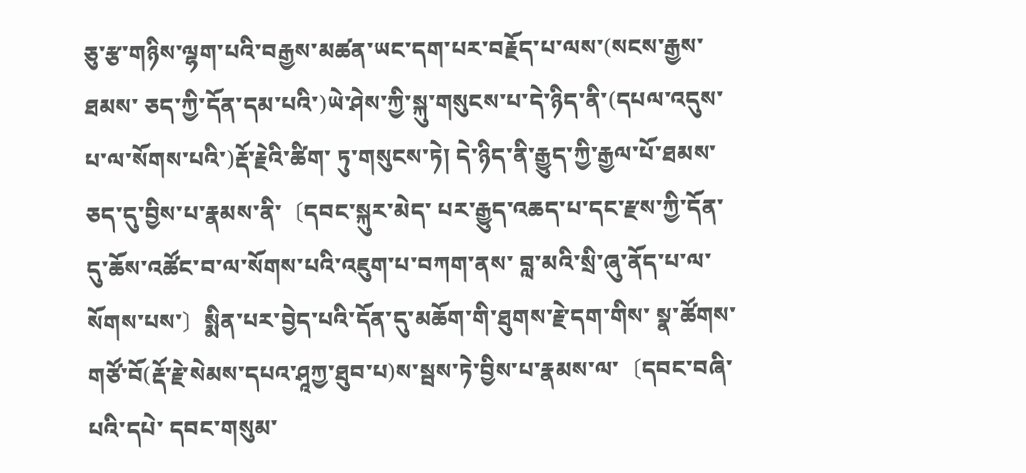ཅུ་རྩ་གཉིས་ལྷག་པའི་བརྒྱས་མཚན་ཡང་དག་པར་བརྗོད་པ་ལས་(སངས་རྒྱས་ཐམས་ ཅད་ཀྱི་དོན་དམ་པའི་)ཡེ་ཤེས་ཀྱི་སྐུ་གསུངས་པ་དེ་ཉིད་ནི་(དཔལ་འདུས་པ་ལ་སོགས་པའི་)རྡོ་རྗེའི་ཚིག་ ཏུ་གསུངས་ཏེ། དེ་ཉིད་ནི་རྒྱུད་ཀྱི་རྒྱལ་པོ་ཐམས་ཅད་དུ་བྱིས་པ་རྣམས་ནི་〔དབང་སྐུར་མེད་ པར་རྒྱུད་འཆད་པ་དང་རྫས་ཀྱི་དོན་དུ་ཆོས་འཚོང་བ་ལ་སོགས་པའི་འཇུག་པ་བཀག་ནས་ བླ་མའི་སྲི་ཞུ་ནོད་པ་ལ་སོགས་པས་〕སྨིན་པར་བྱེད་པའི་དོན་དུ་མཆོག་གི་ཐུགས་རྗེ་དག་གིས་ སྣ་ཚོགས་གཙོ་བོ(རྡོ་རྗེ་སེམས་དཔའ་ཤཱཀྱ་ཐུབ་པ)ས་སྦས་ཏེ་བྱིས་པ་རྣམས་ལ་〔དབང་བཞི་པའི་དཔེ་ དབང་གསུམ་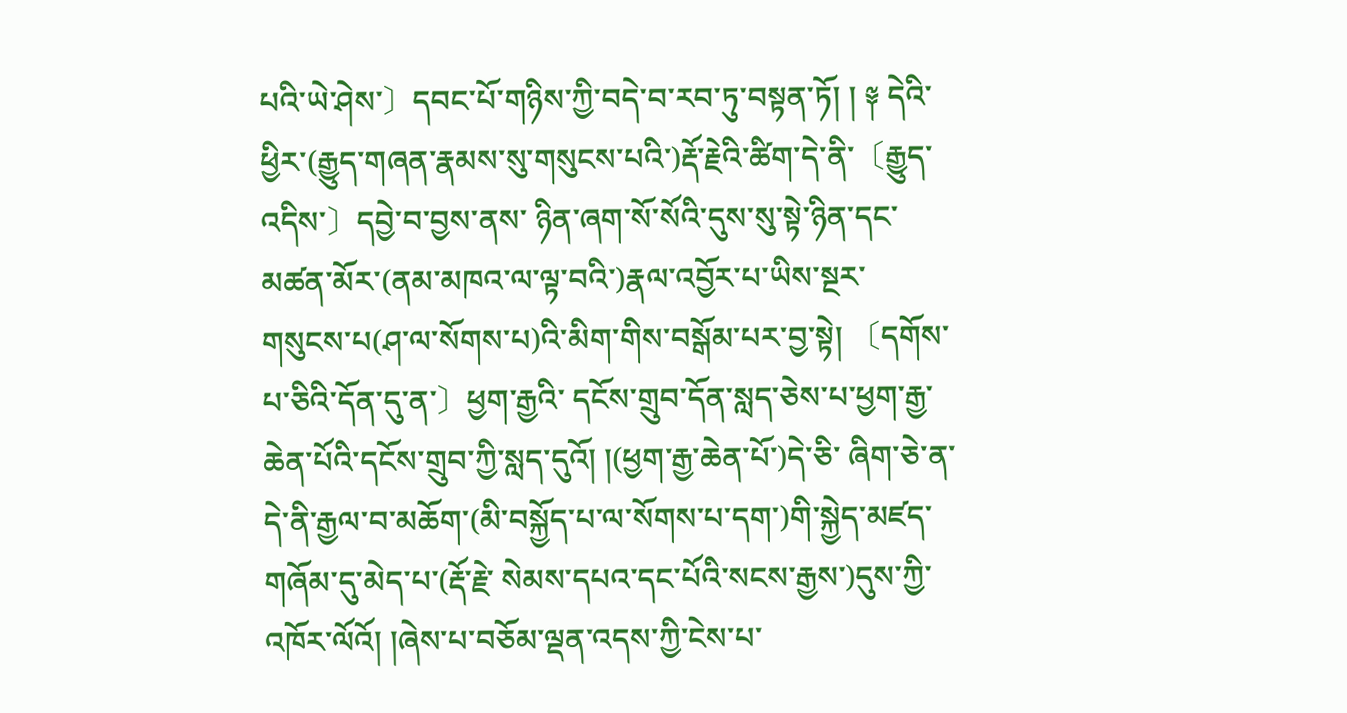པའི་ཡེ་ཤེས་〕དབང་པོ་གཉིས་ཀྱི་བདེ་བ་རབ་ཏུ་བསྟན་ཏོ། ། ༈ དེའི་ཕྱིར་(རྒྱུད་གཞན་རྣམས་སུ་གསུངས་པའི་)རྡོ་རྗེའི་ཚིག་དེ་ནི་〔རྒྱུད་འདིས་〕དབྱེ་བ་བྱས་ནས་ ཉིན་ཞག་སོ་སོའི་དུས་སུ་སྟེ་ཉིན་དང་མཚན་མོར་(ནམ་མཁའ་ལ་ལྟ་བའི་)རྣལ་འབྱོར་པ་ཡིས་སྔར་ གསུངས་པ(ཤ་ལ་སོགས་པ)འི་མིག་གིས་བསྒོམ་པར་བྱ་སྟེ། 〔དགོས་པ་ཅིའི་དོན་དུ་ན་〕ཕྱག་རྒྱའི་ དངོས་གྲུབ་དོན་སླད་ཅེས་པ་ཕྱག་རྒྱ་ཆེན་པོའི་དངོས་གྲུབ་ཀྱི་སླད་དུའོ། །(ཕྱག་རྒྱ་ཆེན་པོ་)དེ་ཅི་ ཞིག་ཅེ་ན་དེ་ནི་རྒྱལ་བ་མཆོག་(མི་བསྐྱོད་པ་ལ་སོགས་པ་དག་)གི་སྐྱེད་མཛད་གཞོམ་དུ་མེད་པ་(རྡོ་རྗེ་ སེམས་དཔའ་དང་པོའི་སངས་རྒྱས་)དུས་ཀྱི་འཁོར་ལོའོ། །ཞེས་པ་བཅོམ་ལྡན་འདས་ཀྱི་ངེས་པ་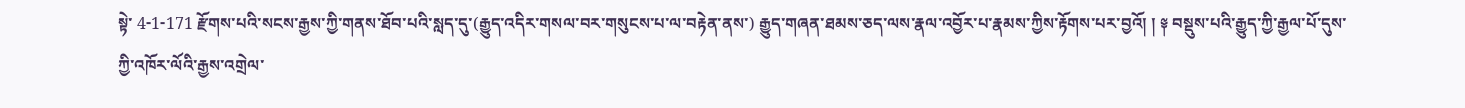སྟེ་ 4-1-171 རྫོགས་པའི་སངས་རྒྱས་ཀྱི་གནས་ཐོབ་པའི་སླད་དུ་(རྒྱུད་འདིར་གསལ་བར་གསུངས་པ་ལ་བརྟེན་ནས་) རྒྱུད་གཞན་ཐམས་ཅད་ལས་རྣལ་འབྱོར་པ་རྣམས་ཀྱིས་རྟོགས་པར་བྱའོ། ། ༈ བསྡུས་པའི་རྒྱུད་ཀྱི་རྒྱལ་པོ་དུས་ཀྱི་འཁོར་ལོའི་རྒྱས་འགྲེལ་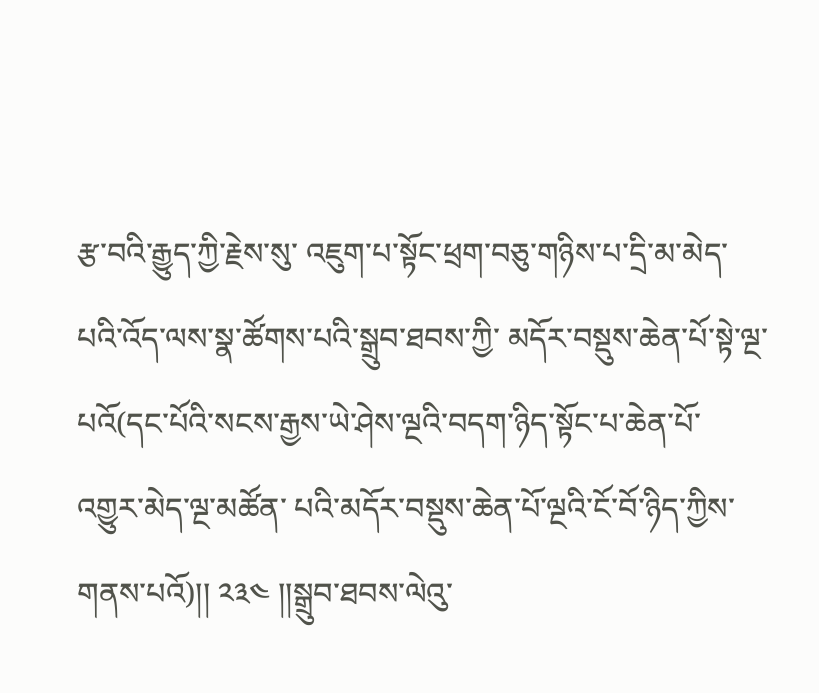རྩ་བའི་རྒྱུད་ཀྱི་རྗེས་སུ་ འཇུག་པ་སྟོང་ཕྲག་བཅུ་གཉིས་པ་དྲི་མ་མེད་པའི་འོད་ལས་སྣ་ཚོགས་པའི་སྒྲུབ་ཐབས་ཀྱི་ མདོར་བསྡུས་ཆེན་པོ་སྟེ་ལྔ་པའོ(དང་པོའི་སངས་རྒྱས་ཡེ་ཤེས་ལྔའི་བདག་ཉིད་སྟོང་པ་ཆེན་པོ་འགྱུར་མེད་ལྔ་མཚོན་ པའི་མདོར་བསྡུས་ཆེན་པོ་ལྔའི་ངོ་བོ་ཉིད་ཀྱིས་གནས་པའོ)།། ༢༣༤ །།སྒྲུབ་ཐབས་ལེའུ་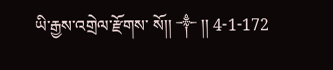ཡི་རྒྱས་འགྲེལ་རྫོགས་ སོ།། ༒ །། 4-1-172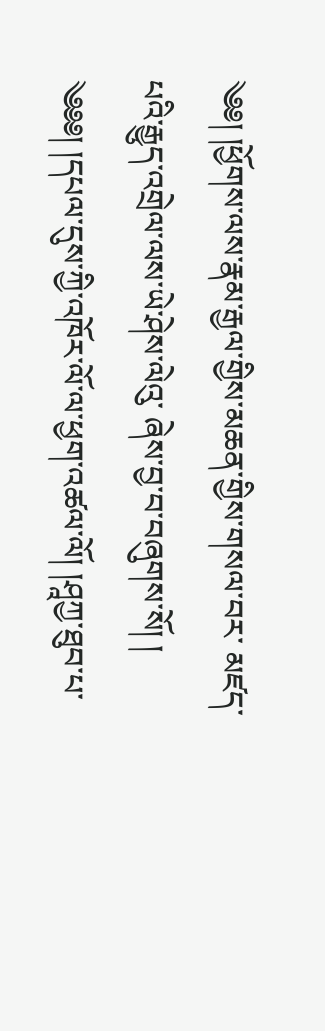༄༅། །ཕྱོགས་ལས་རྣམ་རྒྱལ་གྱིས་མཆན་གྱིས་གསལ་བར་ མཛད་པའི་རྒྱུད་འགྲེལ་ལས་ཡེ་ཤེས་ལེའུ་ ཞེས་བྱ་བ་བཞུགས་སོ། ། ༄༅༅། །དཔལ་དུས་ཀྱི་འཁོར་ལོ་ལ་ཕྱག་འཚལ་ལོ། །ཤཱཀྱ་ཐུབ་པ་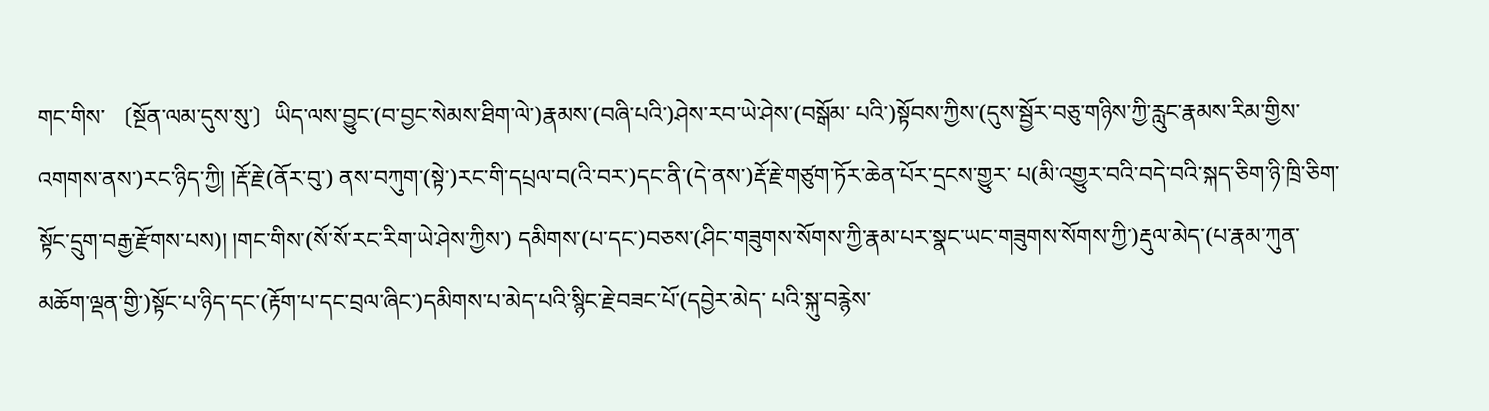གང་གིས་ 〔སྔོན་ལམ་དུས་སུ་〕ཡིད་ལས་བྱུང་(བ་བྱང་སེམས་ཐིག་ལེ་)རྣམས་(བཞི་པའི་)ཤེས་རབ་ཡེ་ཤེས་(བསྒོམ་ པའི་)སྟོབས་ཀྱིས་(དུས་སྦྱོར་བཅུ་གཉིས་ཀྱི་རླུང་རྣམས་རིམ་གྱིས་འགགས་ནས་)རང་ཉིད་ཀྱི། །རྡོ་རྗེ་(ནོར་བུ་) ནས་བཀུག་(སྟེ་)རང་གི་དཔྲལ་བ(འི་བར་)དང་ནི་(དེ་ནས་)རྡོ་རྗེ་གཙུག་ཏོར་ཆེན་པོར་དྲངས་གྱུར་ པ(མི་འགྱུར་བའི་བདེ་བའི་སྐད་ཅིག་ཉི་ཁྲི་ཅིག་སྟོང་དྲུག་བརྒྱ་རྫོགས་པས)། །གང་གིས་(སོ་སོ་རང་རིག་ཡེ་ཤེས་ཀྱིས་) དམིགས་(པ་དང་)བཅས་(ཤིང་གཟུགས་སོགས་ཀྱི་རྣམ་པར་སྣང་ཡང་གཟུགས་སོགས་ཀྱི་)རྡུལ་མེད་(པ་རྣམ་ཀུན་ མཆོག་ལྡན་གྱི་)སྟོང་པ་ཉིད་དང་(རྟོག་པ་དང་བྲལ་ཞིང་)དམིགས་པ་མེད་པའི་སྙིང་རྗེ་བཟང་པོ་(དབྱེར་མེད་ པའི་སྐུ་བརྙེས་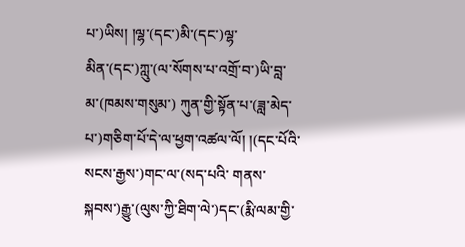པ་)ཡིས། །ལྷ་(དང་)མི་(དང་)ལྷ་མིན་(དང་)ཀླུ་(ལ་སོགས་པ་འགྲོ་བ་)ཡི་བླ་མ་(ཁམས་གསུམ་) ཀུན་གྱི་སྟོན་པ་(ཟླ་མེད་པ་)གཅིག་པོ་དེ་ལ་ཕྱག་འཚལ་ལོ། །(དང་པོའི་སངས་རྒྱས་)གང་ལ་(སད་པའི་ གནས་སྐབས་)རྒྱུ་(ལུས་ཀྱི་ཐིག་ལེ་)དང་(རྨི་ལམ་གྱི་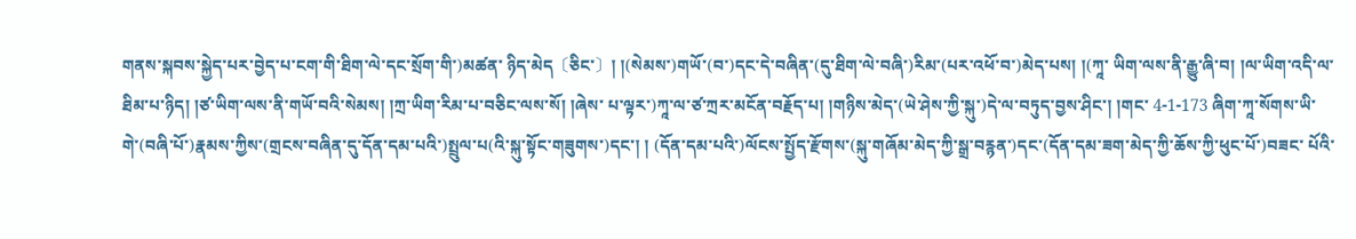གནས་སྐབས་སྐྱེད་པར་བྱེད་པ་ངག་གི་ཐིག་ལེ་དང་སྲོག་གི་)མཚན་ ཉིད་མེད〔ཅིང་〕། །(སེམས་)གཡོ་(བ་)དང་དེ་བཞིན་(དུ་ཐིག་ལེ་བཞི་)རིམ་(པར་འཕོ་བ་)མེད་པས། །(ཀཱ་ ཡིག་ལས་ནི་རྒྱུ་ཞི་བ། །ལ་ཡིག་འདི་ལ་ཐིམ་པ་ཉིད། །ཙ་ཡིག་ལས་ནི་གཡོ་བའི་སེམས། །ཀྲ་ཡིག་རིམ་པ་བཅིང་ལས་སོ། །ཞེས་ པ་ལྟར་)ཀཱ་ལ་ཙ་ཀྲར་མངོན་བརྗོད་པ། །གཉིས་མེད་(ཡེ་ཤེས་ཀྱི་སྐུ་)དེ་ལ་བཏུད་བྱས་ཤིང་། །གང་ 4-1-173 ཞིག་ཀཱ་སོགས་ཡི་གེ་(བཞི་པོ་)རྣམས་ཀྱིས་(གྲངས་བཞིན་དུ་དོན་དམ་པའི་)སྤྲུལ་པ(འི་སྐུ་སྟོང་གཟུགས་)དང་། ། (དོན་དམ་པའི་)ལོངས་སྤྱོད་རྫོགས་(སྐུ་གཞོམ་མེད་ཀྱི་སྒྲ་བརྙན་)དང་(དོན་དམ་ཟག་མེད་ཀྱི་ཆོས་ཀྱི་ཕུང་པོ་)བཟང་ པོའི་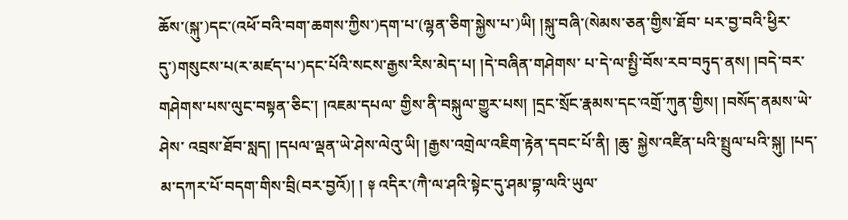ཆོས་(སྐུ་)དང་(འཕོ་བའི་བག་ཆགས་ཀྱིས་)དག་པ་(ལྷན་ཅིག་སྐྱེས་པ་)ཡི། །སྐུ་བཞི་(སེམས་ཅན་གྱིས་ཐོབ་ པར་བྱ་བའི་ཕྱིར་དུ་)གསུངས་པ(ར་མཛད་པ་)དང་པོའི་སངས་རྒྱས་རིས་མེད་པ། །དེ་བཞིན་གཤེགས་ པ་དེ་ལ་སྤྱི་བོས་རབ་བཏུད་ནས། །བདེ་བར་གཤེགས་པས་ལུང་བསྟན་ཅིང་། །འཇམ་དཔལ་ གྱིས་ནི་བསྐུལ་གྱུར་པས། །དྲང་སྲོང་རྣམས་དང་འགྲོ་ཀུན་གྱིས། །བསོད་ནམས་ཡེ་ཤེས་ འབྲས་ཐོབ་སླད། །དཔལ་ལྡན་ཡེ་ཤེས་ལེའུ་ཡི། །རྒྱས་འགྲེལ་འཇིག་རྟེན་དབང་པོ་ནི། །ཆུ་ སྐྱེས་འཛིན་པའི་སྤྲུལ་པའི་སྐུ། །པད་མ་དཀར་པོ་བདག་གིས་བྲི(བར་བྱའོ)། ། ༈ འདིར་(ཀཻ་ལ་ཤའི་སྟེང་དུ་ཤམ་བྷ་ལའི་ཡུལ་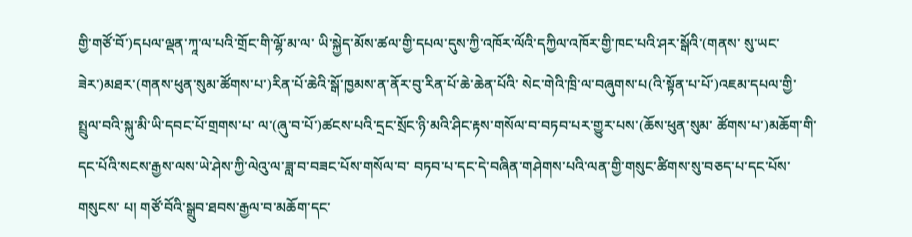གྱི་གཙོ་བོ་)དཔལ་ལྡན་ཀཱ་ལ་པའི་གྲོང་གི་ལྷོ་མ་ལ་ ཡི་སྐྱེད་མོས་ཚལ་གྱི་དཔལ་དུས་ཀྱི་འཁོར་ལོའི་དཀྱིལ་འཁོར་གྱི་ཁང་པའི་ཤར་སྒོའི་(གནས་ སུ་ཡང་ཟེར་)མཐར་(གནས་ཕུན་སུམ་ཚོགས་པ་)རིན་པོ་ཆེའི་སྒོ་ཁྱམས་ན་ནོར་བུ་རིན་པོ་ཆེ་ཆེན་པོའི་ སེང་གེའི་ཁྲི་ལ་བཞུགས་པ(འི་སྟོན་པ་པོ་)འཇམ་དཔལ་གྱི་སྤྲུལ་བའི་སྐུ་མི་ཡི་དབང་པོ་གྲགས་པ་ ལ་(ཞུ་བ་པོ་)ཚངས་པའི་དྲང་སྲོང་ཉི་མའི་ཤིང་རྟས་གསོལ་བ་བཏབ་པར་གྱུར་པས་(ཆོས་ཕུན་སུམ་ ཚོགས་པ་)མཆོག་གི་དང་པོའི་སངས་རྒྱས་ལས་ཡེ་ཤེས་ཀྱི་ལེའུ་ལ་ཟླ་བ་བཟང་པོས་གསོལ་བ་ བཏབ་པ་དང་དེ་བཞིན་གཤེགས་པའི་ལན་གྱི་གསུང་ཚིགས་སུ་བཅད་པ་དང་པོས་གསུངས་ པ། གཙོ་བོའི་སྒྲུབ་ཐབས་རྒྱལ་བ་མཆོག་དང་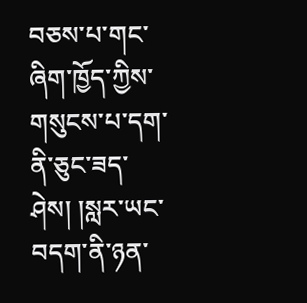བཅས་པ་གང་ཞིག་ཁྱོད་ཀྱིས་གསུངས་པ་དག་ ནི་ཅུང་ཟད་ཤེས། །སླར་ཡང་བདག་ནི་ཉན་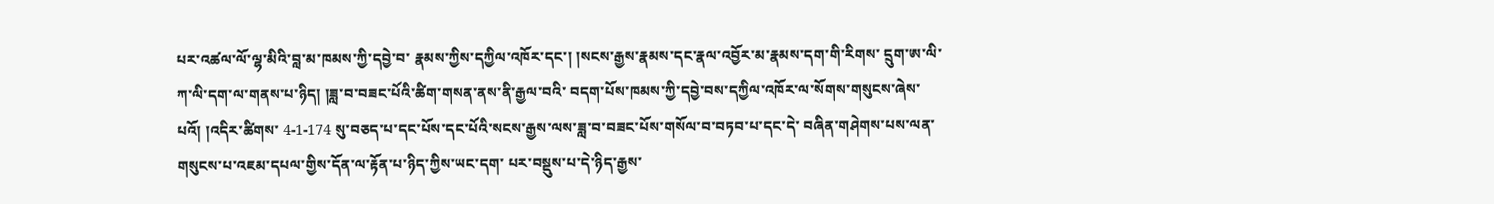པར་འཚལ་ལོ་ལྷ་མིའི་བླ་མ་ཁམས་ཀྱི་དབྱེ་བ་ རྣམས་ཀྱིས་དཀྱིལ་འཁོར་དང་། །སངས་རྒྱས་རྣམས་དང་རྣལ་འབྱོར་མ་རྣམས་དག་གི་རིགས་ དྲུག་ཨ་ལི་ཀ་ལི་དག་ལ་གནས་པ་ཉིད། །ཟླ་བ་བཟང་པོའི་ཚིག་གསན་ནས་ནི་རྒྱལ་བའི་ བདག་པོས་ཁམས་ཀྱི་དབྱེ་བས་དཀྱིལ་འཁོར་ལ་སོགས་གསུངས་ཞེས་པའོ། །འདིར་ཚིགས་ 4-1-174 སུ་བཅད་པ་དང་པོས་དང་པོའི་སངས་རྒྱས་ལས་ཟླ་བ་བཟང་པོས་གསོལ་བ་བཏབ་པ་དང་དེ་ བཞིན་གཤེགས་པས་ལན་གསུངས་པ་འཇམ་དཔལ་གྱིས་དོན་ལ་རྟོན་པ་ཉིད་ཀྱིས་ཡང་དག་ པར་བསྡུས་པ་དེ་ཉིད་རྒྱས་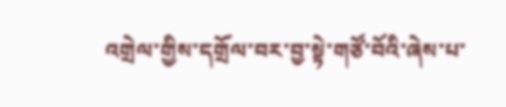འགྲེལ་གྱིས་དགྲོལ་བར་བྱ་སྟེ་གཙོ་བོའི་ཞེས་པ་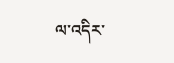ལ་འདིར་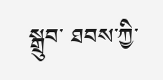སྒྲུབ་ ཐབས་ཀྱི་